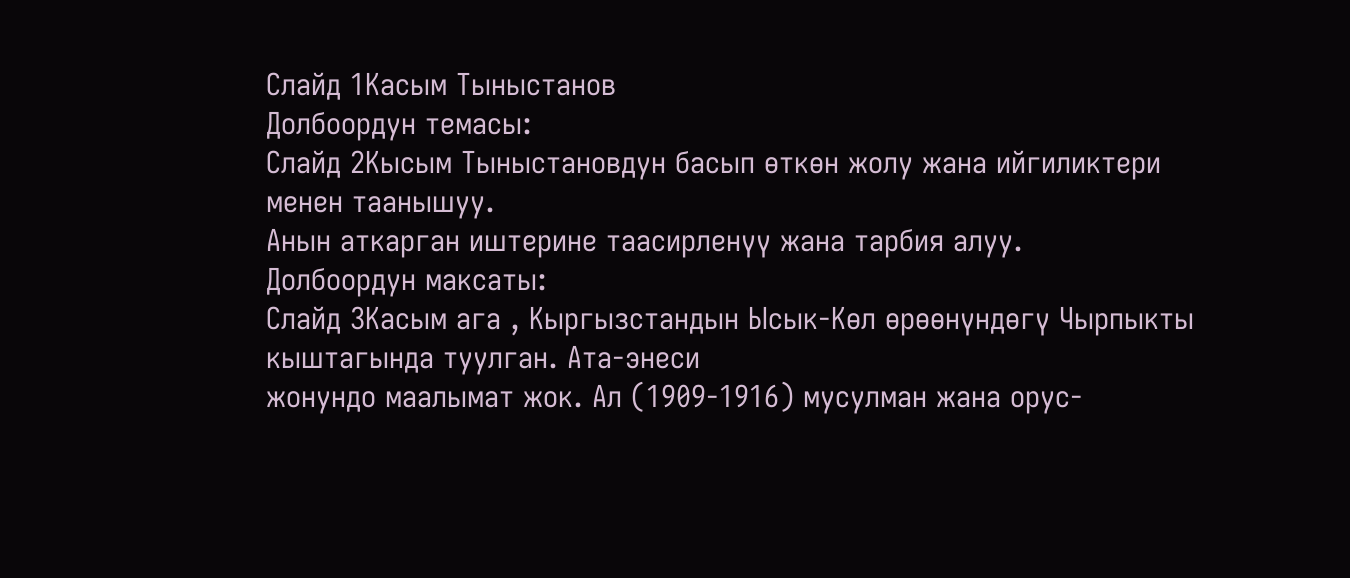Слайд 1Касым Тыныстанов
Долбоордун темасы:
Слайд 2Кысым Тыныстановдун басып өткөн жолу жана ийгиликтери
менен таанышуу.
Анын аткарган иштерине таасирленүү жана тарбия алуу.
Долбоордун максаты:
Слайд 3Касым ага , Кыргызстандын Ысык-Көл өрөөнүндөгү Чырпыкты кыштагында туулган. Ата-энеси
жонундо маалымат жок. Ал (1909-1916) мусулман жана орус-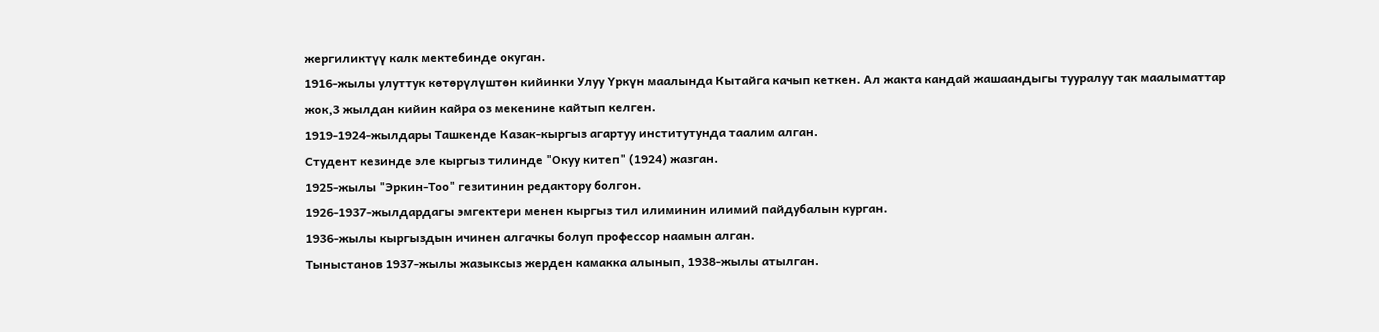жергиликтүү калк мектебинде окуган.
1916-жылы улуттук көтөрүлүштөн кийинки Улуу Үркүн маалында Кытайга качып кеткен. Ал жакта кандай жашаандыгы тууралуу так маалыматтар жок,3 жылдан кийин кайра оз мекенине кайтып келген.
1919-1924-жылдары Ташкенде Казак-кыргыз агартуу институтунда таалим алган.
Студент кезинде эле кыргыз тилинде "Окуу китеп" (1924) жазган.
1925-жылы "Эркин-Тоо" гезитинин редактору болгон.
1926-1937-жылдардагы эмгектери менен кыргыз тил илиминин илимий пайдубалын курган.
1936-жылы кыргыздын ичинен алгачкы болуп профессор наамын алган.
Тыныстанов 1937-жылы жазыксыз жерден камакка алынып, 1938-жылы атылган.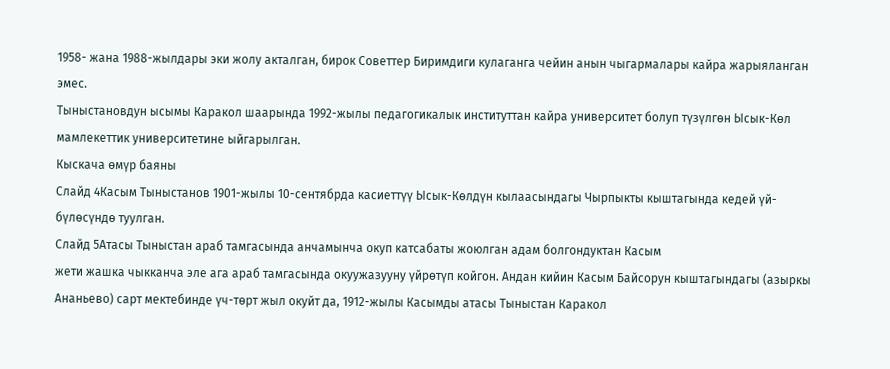1958- жана 1988-жылдары эки жолу акталган, бирок Советтер Биримдиги кулаганга чейин анын чыгармалары кайра жарыяланган эмес.
Тыныстановдун ысымы Каракол шаарында 1992-жылы педагогикалык институттан кайра университет болуп түзүлгөн Ысык-Көл мамлекеттик университетине ыйгарылган.
Кыскача өмүр баяны
Слайд 4Касым Тыныстанов 1901-жылы 10-сентябрда касиеттүү Ысык-Көлдүн кылаасындагы Чырпыкты кыштагында кедей үй-бүлөсүндө туулган.
Слайд 5Атасы Тыныстан араб тамгасында анчамынча окуп катсабаты жоюлган адам болгондуктан Касым
жети жашка чыкканча эле ага араб тамгасында окуужазууну үйрөтүп койгон. Андан кийин Касым Байсорун кыштагындагы (азыркы Ананьево) сарт мектебинде үч-төрт жыл окуйт да, 1912-жылы Касымды атасы Тыныстан Каракол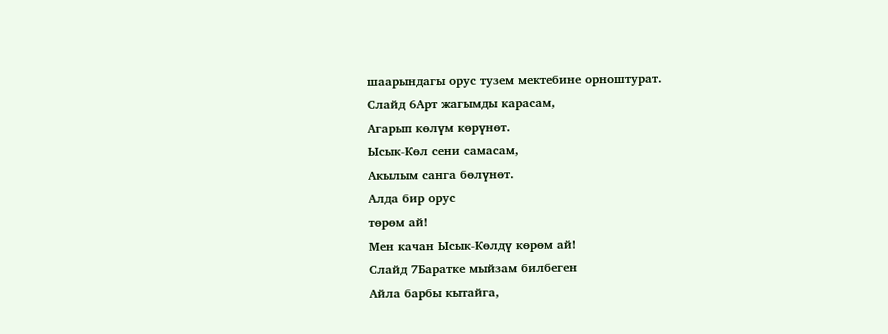шаарындагы орус тузем мектебине орноштурат.
Слайд 6Арт жагымды карасам,
Агарып көлүм көрүнөт.
Ысык-Көл сени самасам,
Акылым санга бөлүнөт.
Алда бир орус
төрөм ай!
Мен качан Ысык-Көлдү көрөм ай!
Слайд 7Баратке мыйзам билбеген
Айла барбы кытайга,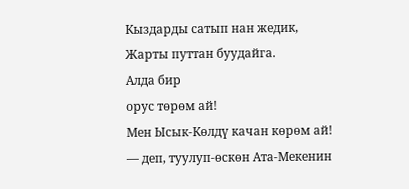Кыздарды сатып нан жедик,
Жарты путтан буудайга.
Алда бир
орус төрөм ай!
Мен Ысык-Көлдү качан көрөм ай!
— деп, туулуп-өскөн Ата-Мекенин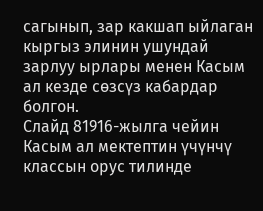сагынып, зар какшап ыйлаган кыргыз элинин ушундай зарлуу ырлары менен Касым ал кезде сөзсүз кабардар болгон.
Слайд 81916-жылга чейин Касым ал мектептин үчүнчү классын орус тилинде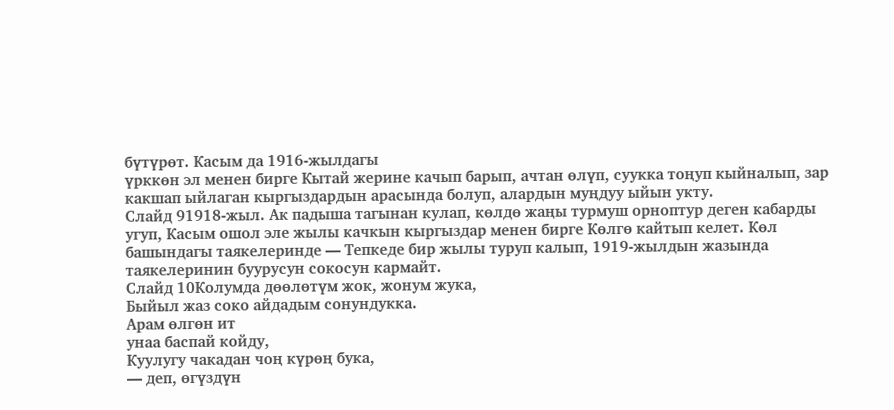бүтүрөт. Касым да 1916-жылдагы
үрккөн эл менен бирге Кытай жерине качып барып, ачтан өлүп, суукка тоңуп кыйналып, зар какшап ыйлаган кыргыздардын арасында болуп, алардын муңдуу ыйын укту.
Слайд 91918-жыл. Ак падыша тагынан кулап, көлдө жаңы турмуш орноптур деген кабарды
угуп, Касым ошол эле жылы качкын кыргыздар менен бирге Көлгө кайтып келет. Көл башындагы таякелеринде — Тепкеде бир жылы туруп калып, 1919-жылдын жазында таякелеринин буурусун сокосун кармайт.
Слайд 10Колумда дөөлөтүм жок, жонум жука,
Быйыл жаз соко айдадым сонундукка.
Арам өлгөн ит
унаа баспай койду,
Куулугу чакадан чоң күрөң бука,
— деп, өгүздүн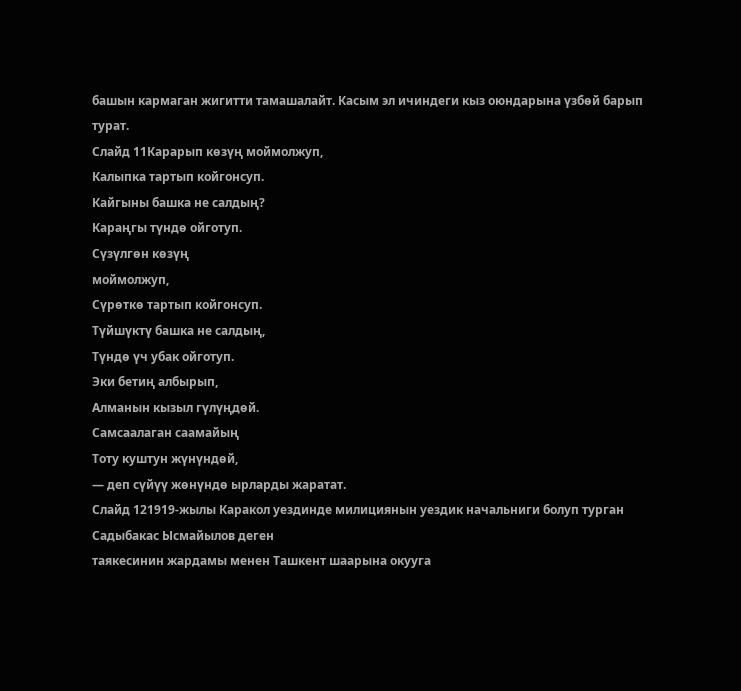башын кармаган жигитти тамашалайт. Касым эл ичиндеги кыз оюндарына үзбөй барып турат.
Слайд 11Карарып көзүң моймолжуп,
Калыпка тартып койгонсуп.
Кайгыны башка не салдың?
Караңгы түндө ойготуп.
Сүзүлгөн көзүң
моймолжуп,
Сүрөткө тартып койгонсуп.
Түйшүктү башка не салдың,
Түндө үч убак ойготуп.
Эки бетиң албырып,
Алманын кызыл гүлүңдөй.
Самсаалаган саамайың
Тоту куштун жүнүндөй,
— деп сүйүү жөнүндө ырларды жаратат.
Слайд 121919-жылы Каракол уездинде милициянын уездик начальниги болуп турган Садыбакас Ысмайылов деген
таякесинин жардамы менен Ташкент шаарына окууга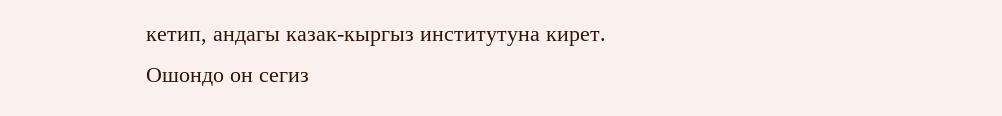кетип, андагы казак-кыргыз институтуна кирет. Ошондо он сегиз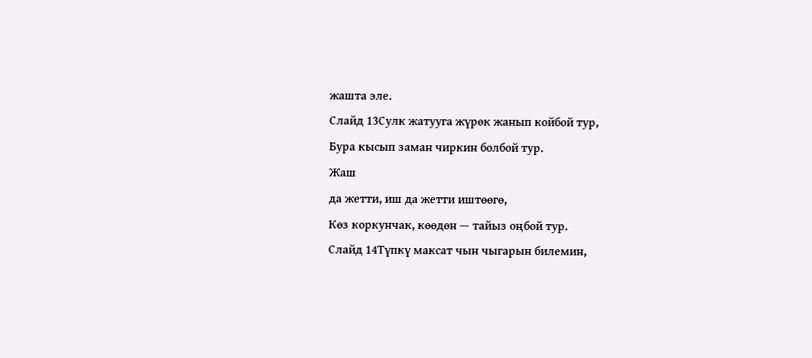жашта эле.
Слайд 13Сулк жатууга жүрөк жанып койбой тур,
Бура кысып заман чиркин болбой тур.
Жаш
да жетти, иш да жетти иштөөгө,
Көз коркунчак, көөдөн — тайыз оңбой тур.
Слайд 14Түпкү максат чын чыгарын билемин,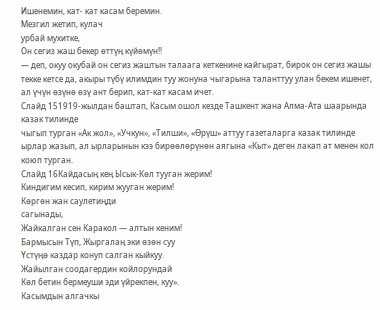Ишенемин, кат- кат касам беремин.
Мезгил жетип, кулач
урбай мухитке,
Он сегиз жаш бекер өттүң күйөмүн!!
— деп, окуу окубай он сегиз жаштын талаага кеткенине кайгырат, бирок он сегиз жашы текке кетсе да, акыры түбү илимдин туу жонуна чыгарына таланттуу улан бекем ишенет, ал үчүн өзүнө өзү ант берип, кат-кат касам ичет.
Слайд 151919-жылдан баштап, Касым ошол кезде Ташкент жана Алма-Ата шаарында казак тилинде
чыгып турган «Ак жол», «Учкун», «Тилши», «Өрүш» аттуу газеталарга казак тилинде ырлар жазып, ал ырларынын кээ бирөөлөрүнөн аягына «Кыт» деген лакап ат менен кол коюп турган.
Слайд 16Кайдасың кең Ысык-Көл тууган жерим!
Киндигим кесип, кирим жууган жерим!
Көргөн жан саулетиңди
сагынады,
Жайкалган сен Каракол — алтын кеним!
Бармысын Түп, Жыргалаң эки өзөн суу
Үстүңө каздар конуп салган кыйкуу.
Жайылган соодагердин койлорундай
Көл бетин бермеуши эди үйрекпен, куу».
Касымдын алгачкы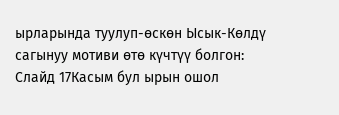ырларында туулуп-өскөн Ысык-Көлдү сагынуу мотиви өтө күчтүү болгон:
Слайд 17Касым бул ырын ошол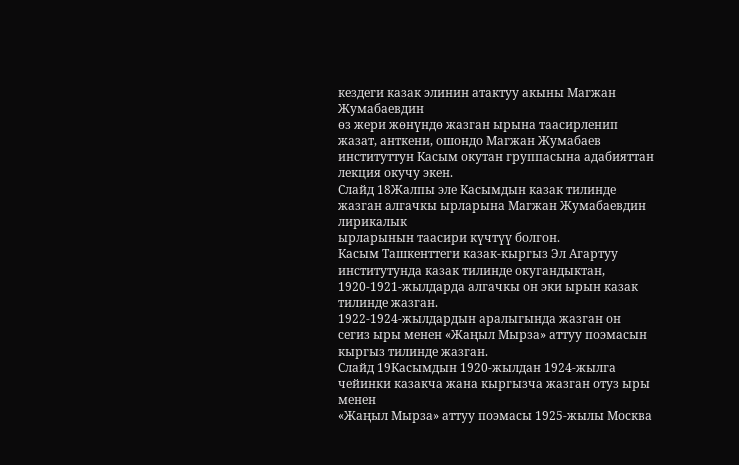кездеги казак элинин атактуу акыны Магжан Жумабаевдин
өз жери жөнүндө жазган ырына таасирленип жазат, анткени, ошондо Магжан Жумабаев институттун Касым окутан группасына адабияттан лекция окучу экен.
Слайд 18Жалпы эле Касымдын казак тилинде жазган алгачкы ырларына Магжан Жумабаевдин лирикалык
ырларынын таасири күчтүү болгон.
Касым Ташкенттеги казак-кыргыз Эл Агартуу институтунда казак тилинде окугандыктан, 1920-1921-жылдарда алгачкы он эки ырын казак тилинде жазган.
1922-1924-жылдардын аралыгында жазган он сегиз ыры менен «Жаңыл Мырза» аттуу поэмасын кыргыз тилинде жазган.
Слайд 19Касымдын 1920-жылдан 1924-жылга чейинки казакча жана кыргызча жазган отуз ыры менен
«Жаңыл Мырза» аттуу поэмасы 1925-жылы Москва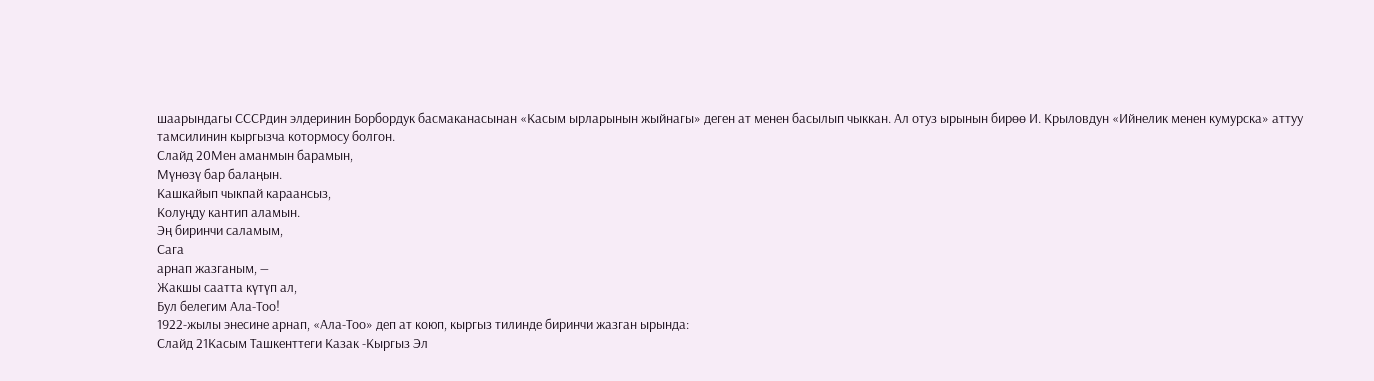шаарындагы СССРдин элдеринин Борбордук басмаканасынан «Касым ырларынын жыйнагы» деген ат менен басылып чыккан. Ал отуз ырынын бирөө И. Крыловдун «Ийнелик менен кумурска» аттуу тамсилинин кыргызча котормосу болгон.
Слайд 20Мен аманмын барамын,
Мүнөзү бар балаңын.
Кашкайып чыкпай караансыз,
Колуңду кантип аламын.
Эң биринчи саламым,
Сага
арнап жазганым, —
Жакшы саатта күтүп ал,
Бул белегим Ала-Тоо!
1922-жылы энесине арнап, «Ала-Тоо» деп ат коюп, кыргыз тилинде биринчи жазган ырында:
Слайд 21Касым Ташкенттеги Казак -Кыргыз Эл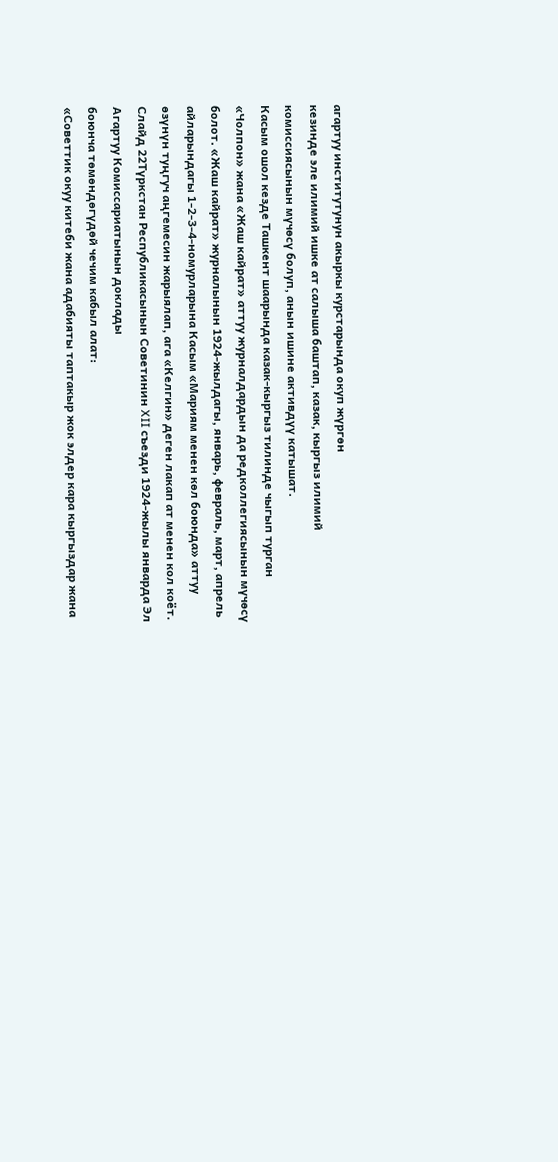агартуу институтунун акыркы курстарында окуп жүргөн
кезинде эле илимий ишке ат салыша баштап, казак, кыргыз илимий комиссиясынын мүчөсү болуп, анын ишине активдүү катышат.
Касым ошол кезде Ташкент шаарында казак-кыргыз тилинде чыгып турган «Чолпон» жана «Жаш кайрат» аттуу журналдардын да редколлегиясынын мүчөсү болот. «Жаш кайрат» журналынын 1924-жылдагы, январь, февраль, март, апрель айларындагы 1-2-3-4-номурларына Касым «Мариям менен көл боюнда» аттуу өзүнүн туңгуч аңгемесин жарыялап, ага «Келгин» деген лакап ат менен кол коёт.
Слайд 22Түркстан Республикасынын Советинин XII съезди 1924-жылы январда Эл Агартуу Комиссариатынын доклады
боюнча төмөндөгүдөй чечим кабыл алат:
«Советтик окуу китеби жана адабияты таптакыр жок элдер кара кыргыздар жана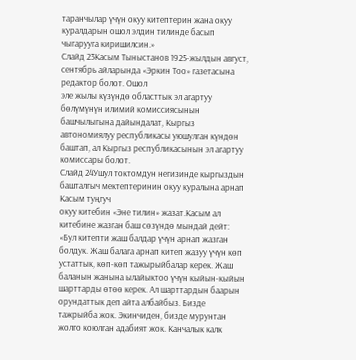таранчылар үчүн окуу китептерин жана окуу куралдарын ошол элдин тилинде басып чыгарууга киришилсин.»
Слайд 23Касым Тыныстанов 1925-жылдын август, сентябрь айларында «Эркин Тоо» газетасына редактор болот. Ошол
эле жылы күзүндө областтык эл агартуу бөлүмүнүн илимий комиссиясынын башчылыгына дайындалат, Кыргыз автономиялуу республикасы уюшулган күндөн баштап, ал Кыргыз республикасынын эл агартуу комиссары болот.
Слайд 24Ушул токтомдун негизинде кыргыздын башталгыч мектептеринин окуу куралына арнап Касым туңгуч
окуу китебин «Эне тилин» жазат.Касым ал китебине жазган баш сөзүндө мындай дейт: «Бул китепти жаш балдар үчүн арнап жазган болдук. Жаш балага арнап китеп жазуу үчүн көп устаттык, көп-көп тажырыйбалар керек. Жаш баланын жанына ылайыктоо үчүн кыйын-кыйын шарттарды өтөө керек. Ал шарттардын баарын орундаттык деп айта албайбыз. Бизде тажрыйба жок. Экинчиден, бизде мурунтан жолго коюлган адабият жок. Канчалык калк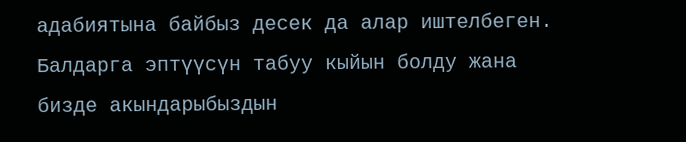адабиятына байбыз десек да алар иштелбеген. Балдарга эптүүсүн табуу кыйын болду жана бизде акындарыбыздын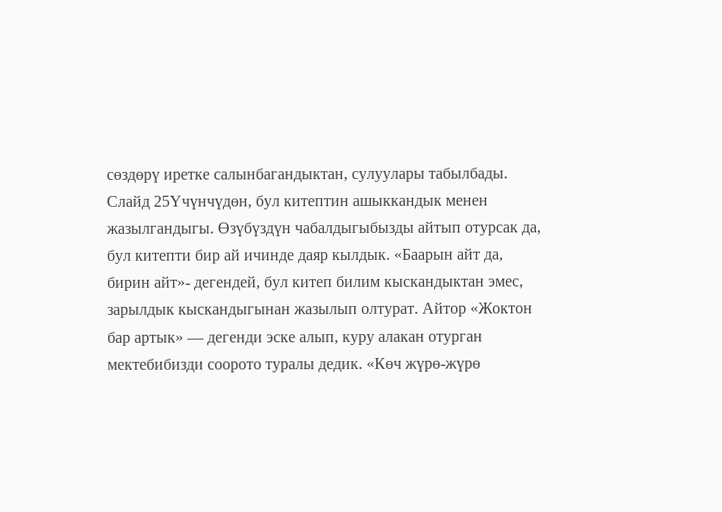сөздөрү иретке салынбагандыктан, сулуулары табылбады.
Слайд 25Үчүнчүдөн, бул китептин ашыккандык менен жазылгандыгы. Өзүбүздүн чабалдыгыбызды айтып отурсак да,
бул китепти бир ай ичинде даяр кылдык. «Баарын айт да, бирин айт»- дегендей, бул китеп билим кыскандыктан эмес, зарылдык кыскандыгынан жазылып олтурат. Айтор «Жоктон бар артык» — дегенди эске алып, куру алакан отурган мектебибизди соорото туралы дедик. «Көч жүрө-жүрө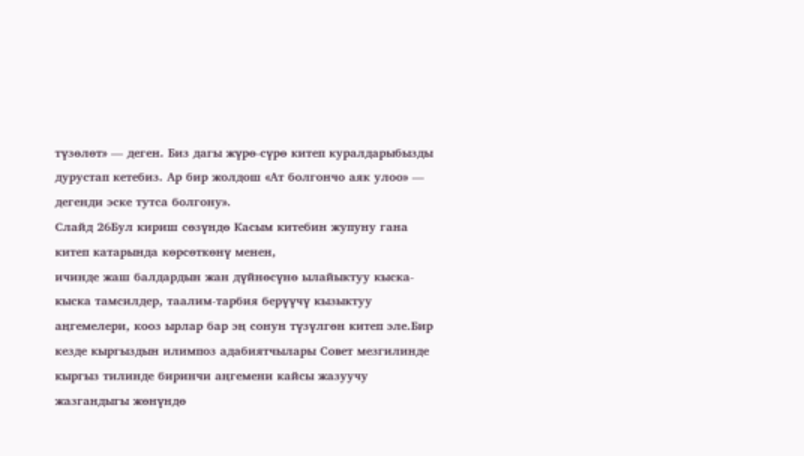түзөлөт» — деген. Биз дагы жүрө-сүрө китеп куралдарыбызды дурустап кетебиз. Ар бир жолдош «Ат болгончо аяк улоо» — дегенди эске тутса болгону».
Слайд 26Бул кириш сөзүндө Касым китебин жупуну гана китеп катарында көрсөткөнү менен,
ичинде жаш балдардын жан дүйнөсүнө ылайыктуу кыска-кыска тамсилдер, таалим-тарбия берүүчү кызыктуу аңгемелери, кооз ырлар бар эң сонун түзүлгөн китеп эле.Бир кезде кыргыздын илимпоз адабиятчылары Совет мезгилинде кыргыз тилинде биринчи аңгемени кайсы жазуучу жазгандыгы жөнүндө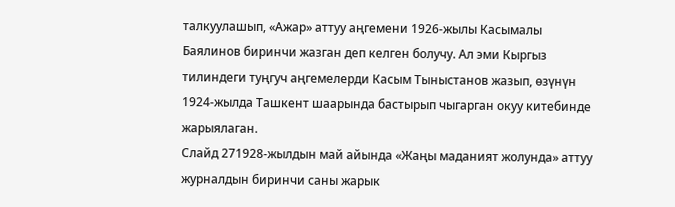талкуулашып, «Ажар» аттуу аңгемени 1926-жылы Касымалы Баялинов биринчи жазган деп келген болучу. Ал эми Кыргыз тилиндеги туңгуч аңгемелерди Касым Тыныстанов жазып, өзүнүн 1924-жылда Ташкент шаарында бастырып чыгарган окуу китебинде жарыялаган.
Слайд 271928-жылдын май айында «Жаңы маданият жолунда» аттуу журналдын биринчи саны жарык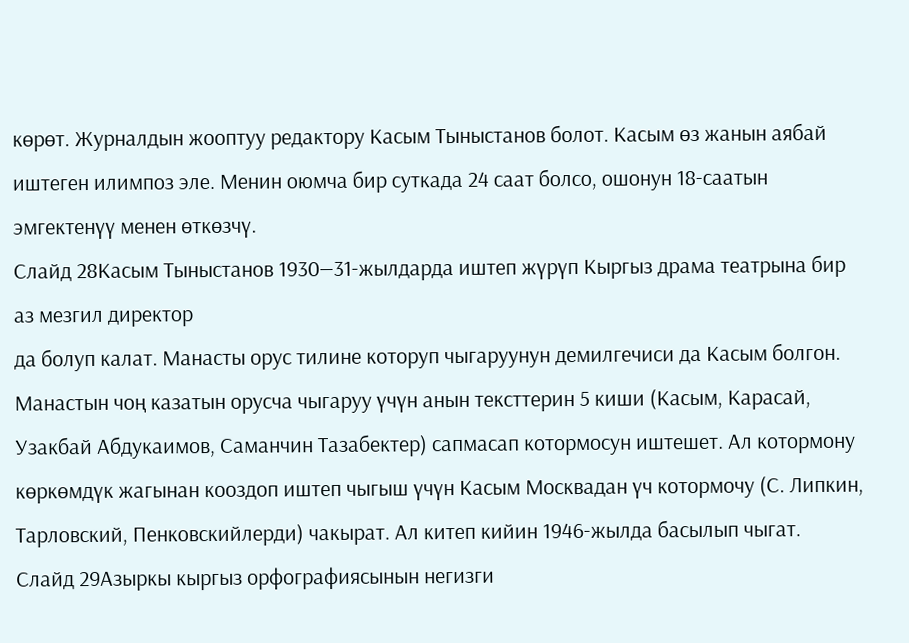көрөт. Журналдын жооптуу редактору Касым Тыныстанов болот. Касым өз жанын аябай иштеген илимпоз эле. Менин оюмча бир суткада 24 саат болсо, ошонун 18-саатын эмгектенүү менен өткөзчү.
Слайд 28Касым Тыныстанов 1930—31-жылдарда иштеп жүрүп Кыргыз драма театрына бир аз мезгил директор
да болуп калат. Манасты орус тилине которуп чыгаруунун демилгечиси да Касым болгон. Манастын чоң казатын орусча чыгаруу үчүн анын тексттерин 5 киши (Касым, Карасай, Узакбай Абдукаимов, Саманчин Тазабектер) сапмасап котормосун иштешет. Ал котормону көркөмдүк жагынан кооздоп иштеп чыгыш үчүн Касым Москвадан үч котормочу (С. Липкин, Тарловский, Пенковскийлерди) чакырат. Ал китеп кийин 1946-жылда басылып чыгат.
Слайд 29Азыркы кыргыз орфографиясынын негизги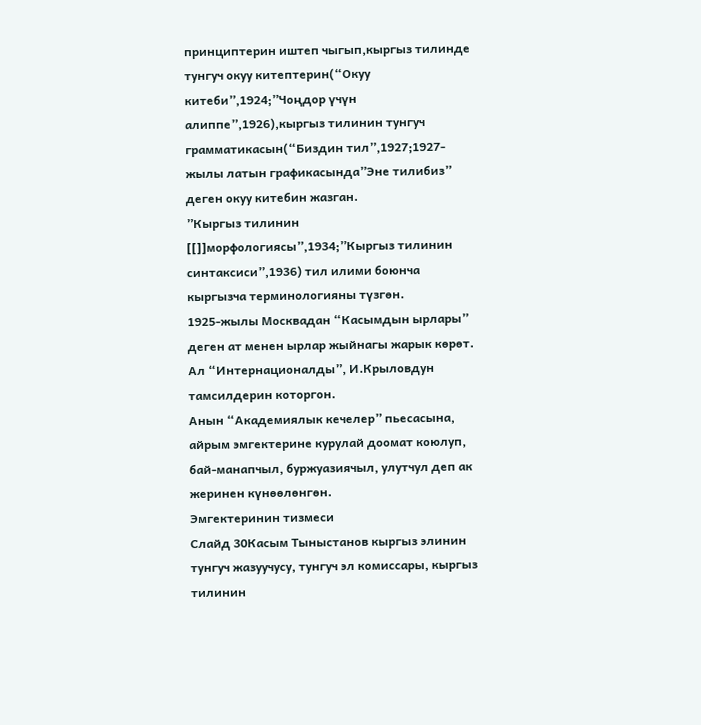принциптерин иштеп чыгып,кыргыз тилинде тунгуч окуу китептерин(“Окуу
китеби”,1924;”Чоңдор үчүн алиппе”,1926),кыргыз тилинин тунгуч грамматикасын(“Биздин тил”,1927;1927-жылы латын графикасында”Эне тилибиз” деген окуу китебин жазган.
”Кыргыз тилинин [[]]морфологиясы”,1934;”Кыргыз тилинин синтаксиси”,1936) тил илими боюнча кыргызча терминологияны түзгөн.
1925-жылы Москвадан “Касымдын ырлары” деген ат менен ырлар жыйнагы жарык көрөт.
Ал “Интернационалды”, И.Крыловдун тамсилдерин которгон.
Анын “Академиялык кечелер” пьесасына, айрым эмгектерине курулай доомат коюлуп, бай-манапчыл, буржуазиячыл, улутчул деп ак жеринен күнөөлөнгөн.
Эмгектеринин тизмеси
Слайд 30Касым Тыныстанов кыргыз элинин тунгуч жазуучусу, тунгуч эл комиссары, кыргыз тилинин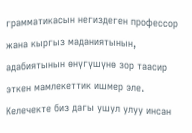грамматикасын негиздеген профессор жана кыргыз маданиятынын, адабиятынын өнүгүшүнө зор таасир эткен мамлекеттик ишмер эле.
Келечекте биз дагы ушул улуу инсан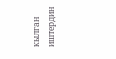кылган иштердин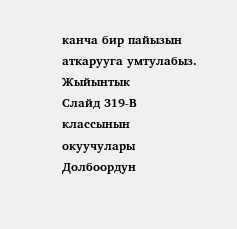канча бир пайызын аткарууга умтулабыз.
Жыйынтык
Слайд 319-В классынын окуучулары
Долбоордун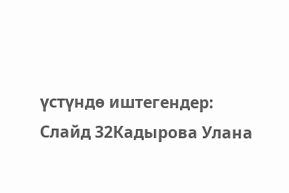үстүндө иштегендер:
Слайд 32Кадырова Улана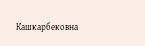Кашкарбековна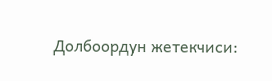Долбоордун жетекчиси: